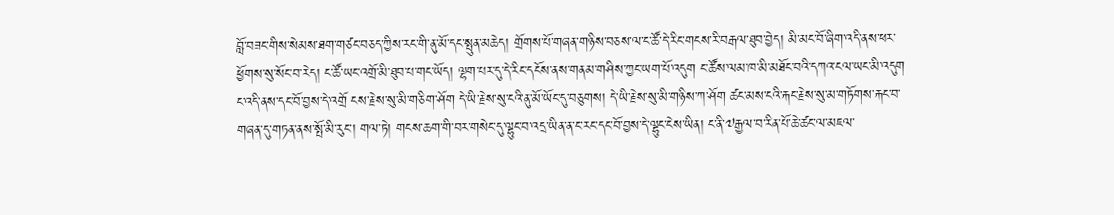བློ་བཟང་གིས་སེམས་ཐག་གཙང་བཅད་ཀྱིས་རང་གི་ནུ་མོ་དང་སྤུན་མཆེད། གྲོགས་པོ་གཞན་གཉིས་བཅས་ལ་ང་ཚོ་དེ་རིང་གངས་རི་བརྒལ་ཐུབ་བྱེད། མི་མང་བོ་ཞིག་འདི་ནས་ཕར་ཕྱོགས་སུ་སོང་བ་རེད། ང་ཚོ་ཡང་འགྲོ་མི་ཐུབ་པ་གང་ཡོད། ལྷག་པར་དུ་དེ་རིང་དངོས་ནས་གནམ་གཤིས་ཀྱང་ཡག་པོ་འདུག ང་ཚོས་ལམ་ཁ་མི་མཐོང་བའི་དཀའ་ངལ་ཡང་མི་འདུག ང་འདི་ནས་དང་བོ་བྱས་དེ་འགྲོ ངས་རྗེས་སུ་མི་གཅིག་ཤོག དེ་ཡི་རྗེས་སུ་ངའི་ནུ་མོ་ཡོང་དུ་བཅུགས། དེ་ཡི་རྗེས་སུ་མི་གཉིས་ཀ་ཤོག ཚང་མས་ངའི་རྐང་རྗེས་སུ་མ་གཏོགས་རྐང་བ་གཞན་དུ་གཏན་ནས་སྤོ་མི་རུང་། གལ་ཏེ། གངས་ཆག་གི་བར་གསེང་དུ་ལྷུང་བ་འདྲ་ཡིན་ན་ང་རང་དང་བོ་བྱས་དེ་ལྷུང་ངེས་ཡིན། ང་ནི་༧རྒྱལ་བ་རིན་པོ་ཆེ་ཚང་ལ་མཇལ་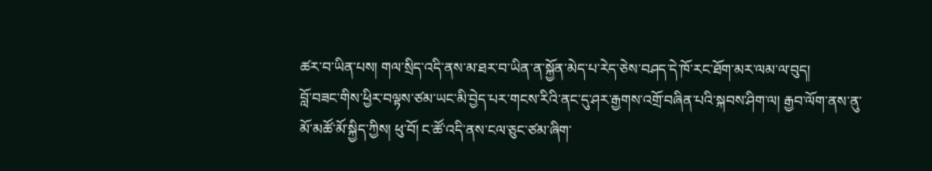ཚར་བ་ཡིན་པས། གལ་སྲིད་འདི་ནས་མ་ཐར་བ་ཡིན་ན་སྐྱོན་མེད་པ་རེད་ཅེས་བཤད་དེ་ཁོ་རང་ཐོག་མར་ལམ་ལ་བུད།
བློ་བཟང་གིས་ཕྱིར་བལྟས་ཙམ་ཡང་མི་བྱེད་པར་གངས་རིའི་ནང་དུ་ཤར་རྒྱགས་འགྲོ་བཞིན་པའི་སྐབས་ཤིག་ལ། རྒྱབ་ལོག་ནས་ནུ་མོ་མཚོ་མོ་སྐྱིད་ཀྱིས། ཕུ་བོ། ང་ཚོ་འདི་ནས་ངལ་ཅུང་ཙམ་ཞིག་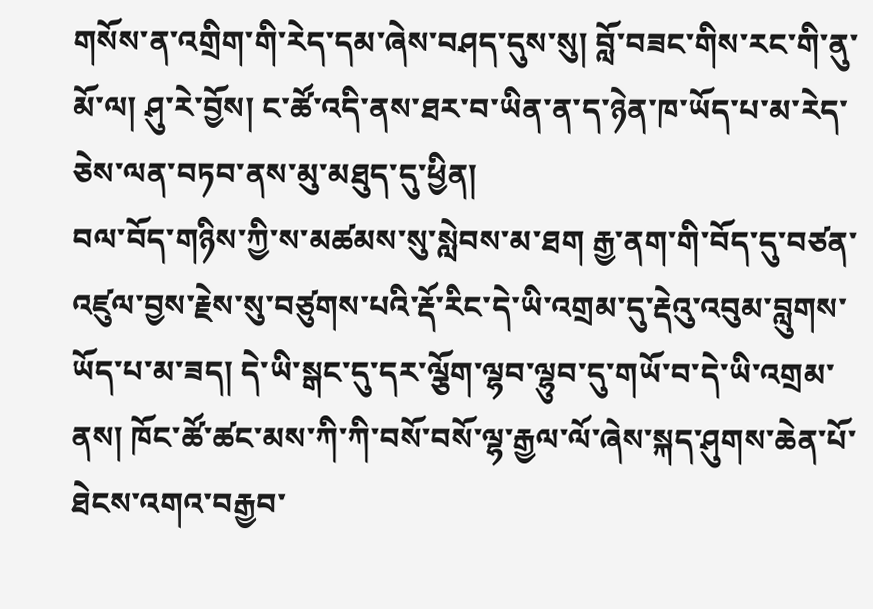གསོས་ན་འགྲིག་གི་རེད་དམ་ཞེས་བཤད་དུས་སུ། བློ་བཟང་གིས་རང་གི་ནུ་མོ་ལ། ཤུ་རེ་བྱོས། ང་ཚོ་འདི་ནས་ཐར་བ་ཡིན་ན་ད་ཉེན་ཁ་ཡོད་པ་མ་རེད་ཅེས་ལན་བཏབ་ནས་མུ་མཐུད་དུ་ཕྱིན།
བལ་བོད་གཉིས་ཀྱི་ས་མཚམས་སུ་སླེབས་མ་ཐག རྒྱ་ནག་གི་བོད་དུ་བཙན་འཛུལ་བྱས་རྗེས་སུ་བཙུགས་པའི་རྡོ་རིང་དེ་ཡི་འགྲམ་དུ་རྡེའུ་འབུམ་བླུགས་ཡོད་པ་མ་ཟད། དེ་ཡི་སྒང་དུ་དར་ལྕོག་ལྷབ་ལྷུབ་དུ་གཡོ་བ་དེ་ཡི་འགྲམ་ནས། ཁོང་ཚོ་ཚང་མས་ཀི་ཀི་བསོ་བསོ་ལྷ་རྒྱལ་ལོ་ཞེས་སྐད་ཤུགས་ཆེན་པོ་ཐེངས་འགའ་བརྒྱབ་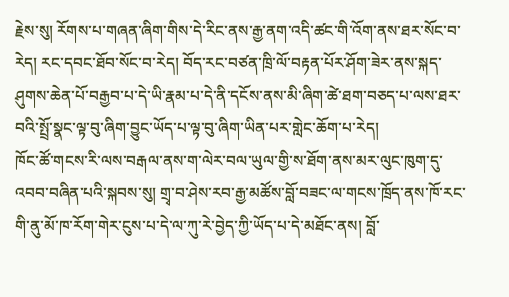རྗེས་སུ། རོགས་པ་གཞན་ཞིག་གིས་དེ་རིང་ནས་རྒྱ་ནག་འདི་ཚང་གི་འོག་ནས་ཐར་སོང་བ་རེད། རང་དབང་ཐོབ་སོང་བ་རེད། བོད་རང་བཙན་ཁྲི་ལོ་བརྟན་པོར་ཤོག་ཟེར་ནས་སྐད་ཤུགས་ཆེན་པོ་བརྒྱབ་པ་དེ་ཡི་རྣམ་པ་དེ་ནི་དངོས་ནས་མི་ཞིག་ཚེ་ཐག་བཅད་པ་ལས་ཐར་བའི་སྤྲོ་སྣང་ལྟ་བུ་ཞིག་བྱུང་ཡོད་པ་ལྟ་བུ་ཞིག་ཡིན་པར་གླེང་ཆོག་པ་རེད།
ཁོང་ཚོ་གངས་རི་ལས་བརྒལ་ནས་ག་ལེར་བལ་ཡུལ་གྱི་ས་ཐོག་ནས་མར་ལུང་ཁུག་དུ་འབབ་བཞིན་པའི་སྐབས་སུ། གྲྭ་བ་ཤེས་རབ་རྒྱ་མཚོས་བློ་བཟང་ལ་གངས་ཁྲོད་ནས་ཁོ་རང་གི་ནུ་མོ་ཁ་རོག་གེར་ངུས་པ་དེ་ལ་ཀུ་རེ་བྱེད་ཀྱི་ཡོད་པ་དེ་མཐོང་ནས། བློ་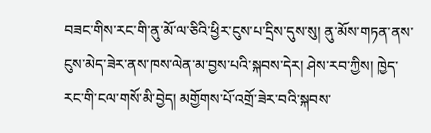བཟང་གིས་རང་གི་ནུ་མོ་ལ་ཅིའི་ཕྱིར་ངུས་པ་དྲིས་དུས་སུ། ནུ་མོས་གཏན་ནས་ངུས་མེད་ཟེར་ནས་ཁས་ལེན་མ་བྱས་པའི་སྐབས་དེར། ཤེས་རབ་ཀྱིས། ཁྱེད་རང་གི་ངལ་གསོ་མི་བྱེད། མགྱོགས་པོ་འགྲོ་ཟེར་བའི་སྐབས་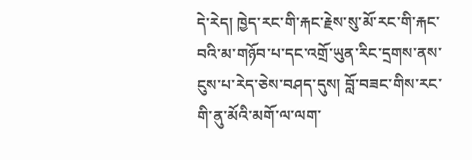དེ་རེད། ཁྱེད་རང་གི་རྐང་རྗེས་སུ་མོ་རང་གི་རྐང་བའི་མ་གཉོབ་པ་དང་འགྲོ་ཡུན་རིང་དྲགས་ནས་ངུས་པ་རེད་ཅེས་བཤད་དུས། བློ་བཟང་གིས་རང་གི་ནུ་མོའི་མགོ་ལ་ལག་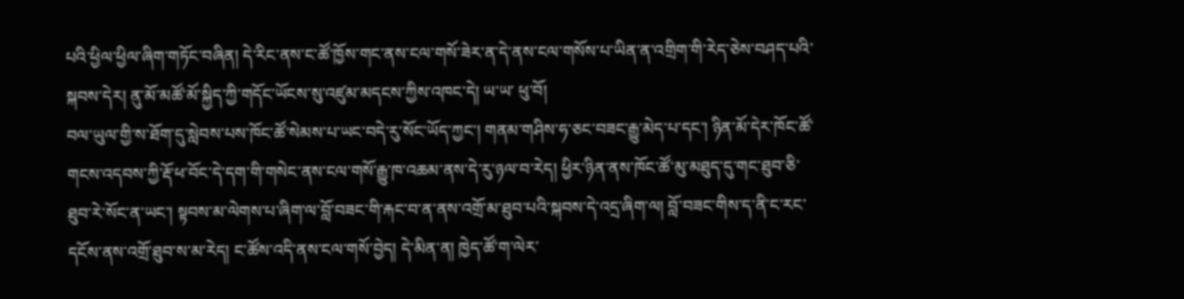པའི་ཕྱིལ་ཕྱིལ་ཞིག་གཏོང་བཞིན། དེ་རིང་ནས་ང་ཚོ་ཁྱོས་གང་ནས་ངལ་གསོ་ཟེར་ན་དེ་ནས་ངལ་གསོས་པ་ཡིན་ན་འགྲིག་གི་རེད་ཅེས་བཤད་པའི་སྐབས་དེར། ནུ་མོ་མཚོ་མོ་སྐྱིད་ཀྱི་གདོང་ཡོངས་སུ་འཛུམ་མདངས་ཀྱིས་འཁང་དེ། ཡ་ཡ་ ཕུ་བོ།
བལ་ཡུལ་གྱི་ས་ཐོག་དུ་སླེབས་པས་ཁོང་ཚོ་སེམས་པ་ཡང་བདེ་རུ་སོང་ཡོད་ཀྱང་། གནམ་གཤིས་ཧ་ཅང་བཟང་རྒྱུ་མེད་པ་དང་། ཉིན་མོ་དེར་ཁོང་ཚོ་གངས་འདབས་ཀྱི་རྡོ་ཕ་བོང་དེ་དག་གི་གསེང་ནས་ངལ་གསོ་རྒྱུ་ཁ་འཆམ་ནས་དེ་རུ་ཉལ་བ་རེད། ཕྱིར་ཉིན་ནས་ཁོང་ཚོ་མུ་མཐུད་དུ་གང་ཐུབ་ཅི་ཐུབ་རེ་སོང་ན་ཡང་། སྟབས་མ་ལེགས་པ་ཞིག་ལ་བློ་བཟང་གི་རྐང་བ་ན་ནས་འགྲོ་མ་ཐུབ་པའི་སྐབས་དེ་འདྲ་ཞིག་ལ། བློ་བཟང་གིས་ད་ནི་ང་རང་དངོས་ནས་འགྲོ་ཐུབ་ས་མ་རེད། ང་ཚོས་འདི་ནས་ངལ་གསོ་བྱེད། དེ་མིན་ན། ཁྱེད་ཚོ་ག་ལེར་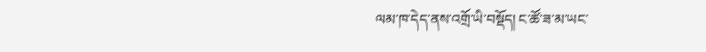ལམ་ཁ་དེད་ནས་འགྲོ་ཡི་བསྡོད། ང་ཚོ་ཟ་མ་ཡང་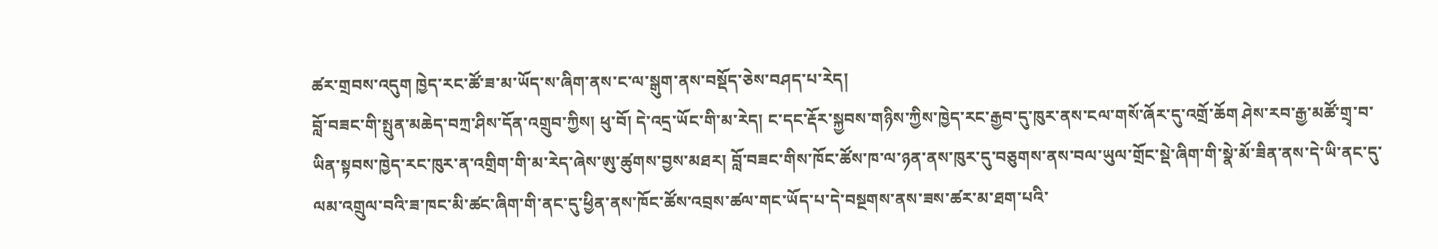ཚར་གྲབས་འདུག ཁྱེད་རང་ཚོ་ཟ་མ་ཡོད་ས་ཞིག་ནས་ང་ལ་སྒུག་ནས་བསྡོད་ཅེས་བཤད་པ་རེད།
བློ་བཟང་གི་སྤུན་མཆེད་བཀྲ་ཤིས་དོན་འགྲུབ་ཀྱིས། ཕུ་བོ། དེ་འདྲ་ཡོང་གི་མ་རེད། ང་དང་རྡོར་སྐྱབས་གཉིས་ཀྱིས་ཁྱེད་རང་རྒྱབ་དུ་ཁུར་ནས་ངལ་གསོ་ཞོར་དུ་འགྲོ་ཆོག ཤེས་རབ་རྒྱ་མཚོ་གྲྭ་བ་ཡིན་སྟབས་ཁྱེད་རང་ཁུར་ན་འགྲིག་གི་མ་རེད་ཞེས་ཨུ་ཚུགས་བྱས་མཐར། བློ་བཟང་གིས་ཁོང་ཚོས་ཁ་ལ་ཉན་ནས་ཁུར་དུ་བཅུགས་ནས་བལ་ཡུལ་གྲོང་སྡེ་ཞིག་གི་སྣེ་མོ་ཟིན་ནས་དེ་ཡི་ནང་དུ་ལམ་འགྲུལ་བའི་ཟ་ཁང་མི་ཚང་ཞིག་གི་ནང་དུ་ཕྱིན་ནས་ཁོང་ཚོས་འབྲས་ཚལ་གང་ཡོད་པ་དེ་བསྔགས་ནས་ཟས་ཚར་མ་ཐག་པའི་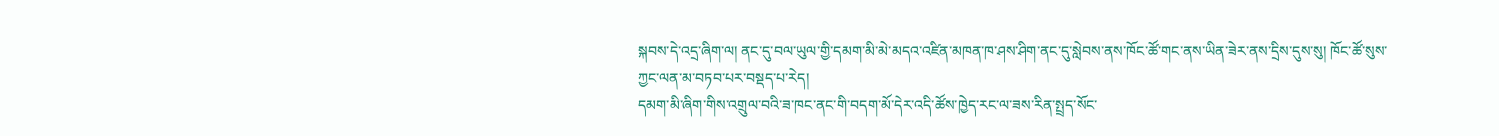སྐབས་དེ་འདྲ་ཞིག་ལ། ནང་དུ་བལ་ཡུལ་གྱི་དམག་མི་མེ་མདའ་འཛིན་མཁན་ཁ་ཤས་ཤིག་ནང་དུ་སླེབས་ནས་ཁོང་ཚོ་གང་ནས་ཡིན་ཟེར་ནས་དྲིས་དུས་སུ། ཁོང་ཚོ་སུས་ཀྱང་ལན་མ་བཏབ་པར་བསྡད་པ་རེད།
དམག་མི་ཞིག་གིས་འགྲུལ་བའི་ཟ་ཁང་ནང་གི་བདག་མོ་དེར་འདི་ཚོས་ཁྱེད་རང་ལ་ཟས་རིན་སྤྲད་སོང་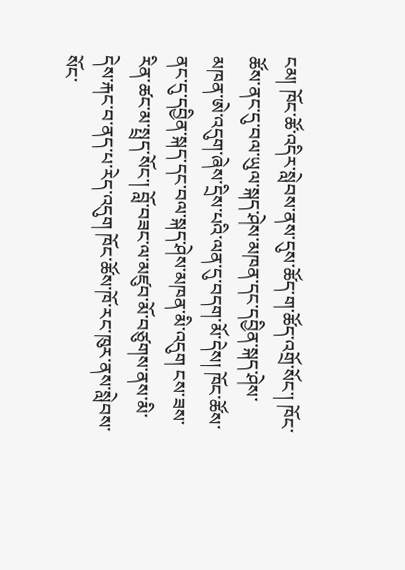ངམ། ཁོང་ཚོ་འདིར་སླེབས་ནས་དུས་ཚོད་ག་ཚོད་འགྲོ་སོང་། ཁོང་ཚོས་ནང་དུ་བལ་ཡུལ་སྐད་ཤེས་མཁན་དང་དབྱིན་སྐད་ཤེས་མཁན་ཨེ་འདུག་ཞེས་དྲིས་པའི་ལན་དུ་བདག་མོ་དེས། ཁོང་ཚོས་ནང་དུ་དབྱིན་སྐད་དང་བལ་སྐད་ཤེས་མཁན་མི་འདུག ངས་ཟས་རིན་ཚང་མ་སྤྲད་སོང་། བློ་བཟང་ལ་མཛུབ་མོ་བཙུགས་ནས་མི་དེས་རྐང་བ་ནད་པ་རེད་འདུག ཁོང་ཚོས་ཁོ་རང་ཁུར་ནས་སླེབས་སོང་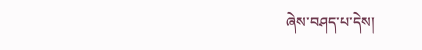ཞེས་བཤད་པ་དེས།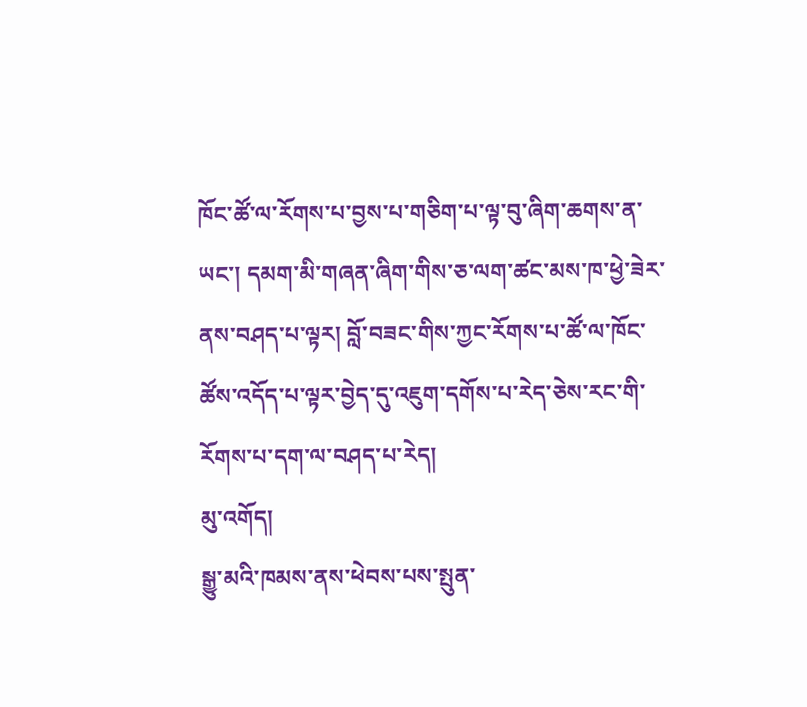ཁོང་ཚོ་ལ་རོགས་པ་བྱས་པ་གཅིག་པ་ལྟ་བུ་ཞིག་ཆགས་ན་ཡང་། དམག་མི་གཞན་ཞིག་གིས་ཅ་ལག་ཚང་མས་ཁ་ཕྱེ་ཟེར་ནས་བཤད་པ་ལྟར། བློ་བཟང་གིས་ཀྱང་རོགས་པ་ཚོ་ལ་ཁོང་ཚོས་འདོད་པ་ལྟར་བྱེད་དུ་འཇུག་དགོས་པ་རེད་ཅེས་རང་གི་རོགས་པ་དག་ལ་བཤད་པ་རེད།
མུ་འགོད།
སྒྱུ་མའི་ཁམས་ནས་ཕེབས་པས་སྤུན་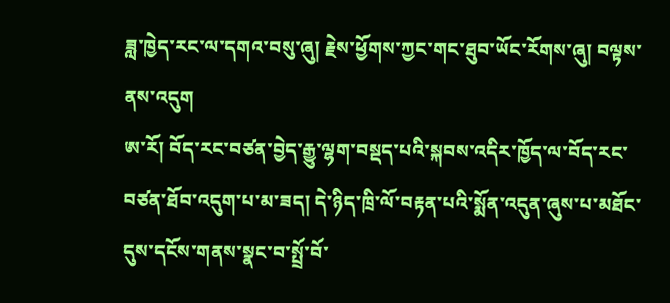ཟླ་ཁྱེད་རང་ལ་དགའ་བསུ་ཞུ། རྗེས་ཕྱོགས་ཀྱང་གང་ཐུབ་ཡོང་རོགས་ཞུ། བལྟས་ནས་འདུག
ཨ་རོ། བོད་རང་བཙན་བྱེད་རྒྱུ་ལྷག་བསྡད་པའི་སྐབས་འདིར་ཁྱོད་ལ་བོད་རང་བཙན་ཐོབ་འདུག་པ་མ་ཟད། དེ་ཉིད་ཁྲི་ལོ་བརྟན་པའི་སྨོན་འདུན་ཞུས་པ་མཐོང་དུས་དངོས་གནས་སྣང་བ་སྤྲོ་བོ་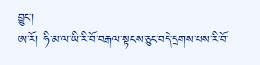བྱུང་།
ཨ་རོ། ཧི་མ་ལ་ཡི་རི་བོ་བརྒལ་སྟངས་ཅུང་བདེ་དྲགས་པས་རི་བོ་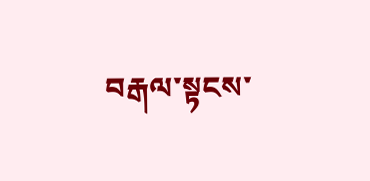བརྒལ་སྟངས་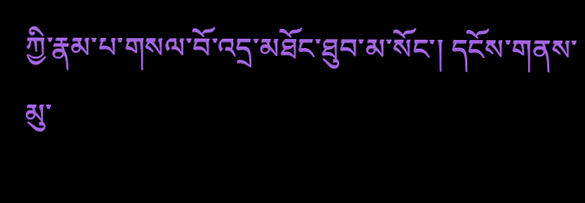ཀྱི་རྣམ་པ་གསལ་བོ་འདྲ་མཐོང་ཐུབ་མ་སོང་། དངོས་གནས་མུ་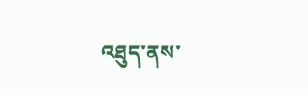འཐུད་ནས་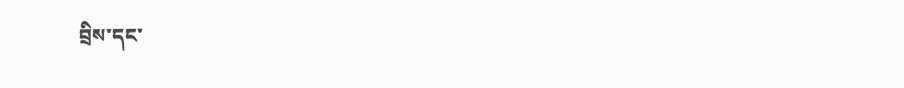བྲིས་དང་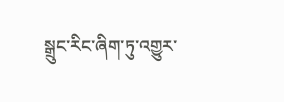སྒྲུང་རིང་ཞིག་ཏུ་འགྱུར་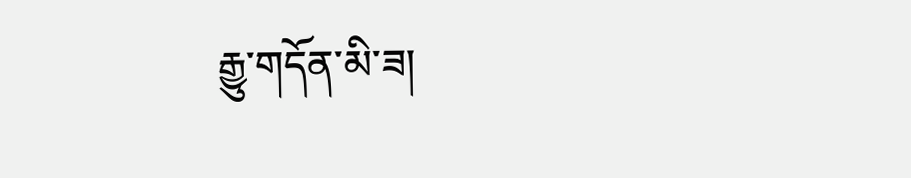རྒྱུ་གདོན་མི་ཟ།